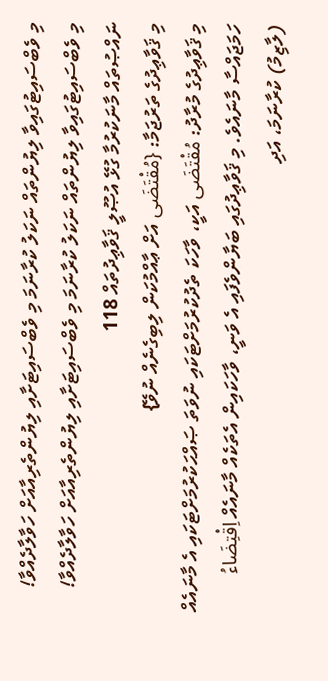މި ވެބްސައިޓުގައިވާ ލިޔުންތައް ނަކަލު ކުރާނަމަ މި ވެބްސައިޓަށާއި ލިޔުންތެރިއާއަށް ހަވާލާދެއްވާ!
މި ވެބްސައިޓުގައިވާ ލިޔުންތައް ނަކަލު ކުރާނަމަ މި ވެބްސައިޓަށާއި ލިޔުންތެރިއާއަށް ހަވާލާދެއްވާ!
ނައްޞުތައް މާނަކުރުމާ ގުޅޭ އުޞޫލީ ޤަވާޢިދުތައް 118
މި ޤަވާޢިދުގެ ތަރުޖަމާ: {مُقْتَضَى އަށް ޢާއްމުކަން ލިބިގެނެއް ނުވޭ}
މި ޤަވާޢިދުގެ މުރާދު: مُقْتَضَى އަކީ، ވާހަކަ ތެދުކުރުމަށްޓަކައި ނުވަތަ ޞައްޙަކުރުމަށްޓަކައި އެ މާނައެއް ހަމަޖައްސާ މާނައެވެ. މި ޤަވާޢިދުގައި ބަޔާންވެފައި އެ ވަނީ، ވާހަކައިން އެތަކެއް މާނައެއް اِقْتِضَاءُ (ލާޒިމު) ކުރާނަމަ، އަދި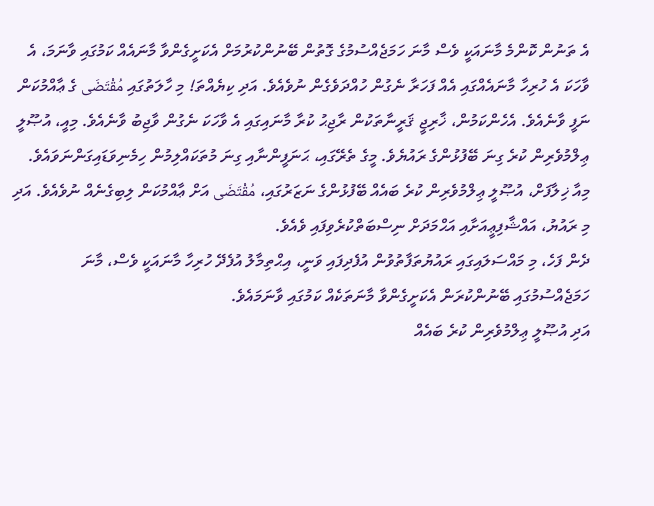އެ ތަނުން ކޮންމެ މާނައަކީ ވެސް މާނަ ހަމަޖެއްސުމުގެ ގޮތުން ބޭނުންކުރުމަށް އެކަށީގެންވާ މާނައެއް ކަމުގައި ވާނަމަ، އެ ވާހަކަ އެ ހުރިހާ މާނައެއްގައި އެއް ފަހަރާ ނެގުން ހުއްދަވެގެން ނުވެއެވެ. އަދި ކިޔެއްތަ! މި ހާލަތުގައި مُقْتَضَى ގެ ޢާއްމުކަން ނަފީ ވާނެއެވެ. އެހެންކަމުން، ޚާރިޖީ ޤަރީނާތަކުން ރާޖިޙު ކުރާ މާނައިގައި އެ ވާހަކަ ނެގުން ވާޖިބު ވާނެއެވެ. މިއީ، އުޞޫލީ ޢިލްމުވެރިން ކުރެ ގިނަ ބޭފުޅުންގެ ރައުޔެވެ. މީގެ ތެރޭގައި، ޙަނަފީންނާއި ގިނަ މުތަކައްލިމުން ހިމެނިވަޑައިގަންނަވައެވެ.
މިއާ ޚިލާފަށް، އުޞޫލީ ޢިލްމުވެރިން ކުރެ ބައެއް ބޭފުޅުންގެ ނަޒަރުގައި، مُقْتَضَى އަށް ޢާއްމުކަން ލިބިގެނެއް ނުވެއެވެ. އަދި މި ރައުޔު، އައްޝާފިޢީއަށާއި އަޙްމަދަށް ނިސްބަތްކުރެވިފައި ވެއެވެ.
ދެން ފަހެ، މި މައްސަލައިގައި ރައުޔުތަފާތުވުން އުފެދިފައި ވަނީ، އިޙްތިމާލު އުފެދޭ ހުރިހާ މާނައަކީ ވެސް، މާނަ ހަމަޖެއްސުމުގައި ބޭނުންކުރަން އެކަށީގެންވާ މާނަތަކެއް ކަމުގައި ވާނަމައެވެ.
އަދި އުޞޫލީ ޢިލްމުވެރިން ކުރެ ބައެއް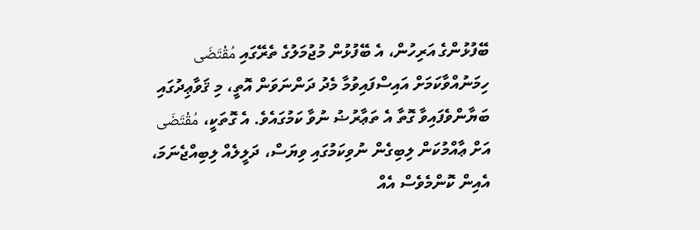ބޭފުޅުންގެ އަރިހުން، އެ ބޭފުޅުން މުޖުމަލުގެ ތެރޭގައި مُقْتَضَى ހިމަނުއްވާކަމަށް އައިސްފައިވުމާ މެދު ދަންނަވަން އޮތީ، މި ޤަވާޢިދުގައި ބަޔާންވެފައިވާ ގޮތާ އެ ތަޢާރުޟު ނުވާ ކަމުގައެވެ. އެ ގޮތަކީ، مُقْتَضَى އަށް ޢާއްމުކަން ލިބިގެން ނުވިކަމުގައި ވިޔަސް، ދަލީލެއް ލިބިއްޖެނަމަ، އެއިން ކޮންމެވެސް އެއް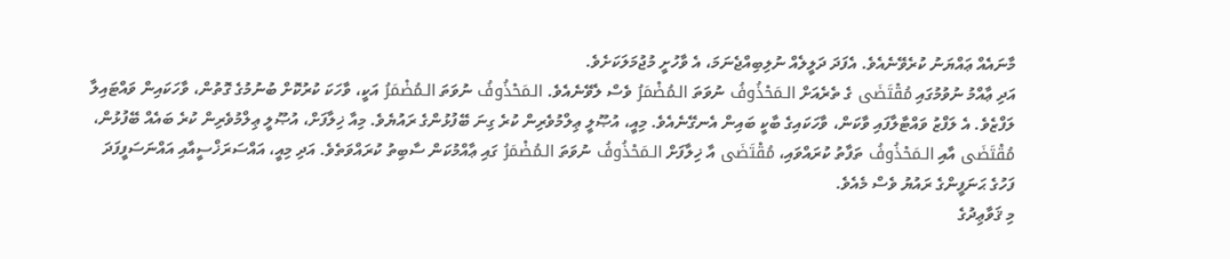މާނައެއް ޢައްޔަނު ކުރެވޭނެއެވެ. އެފަދަ ދަލީލެއް ނުލިބިއްޖެނަމަ، އެ ވާހުށީ މުޖުމަލަކަށެވެ.
އަދި ޢާއްމު ނުވުމުގައި مُقْتَضَى ގެ ތެރެއަށް الـمَحْذُوفُ ނުވަތަ الـمُضْمَرُ ވެސް ލެވޭނެއެވެ. الـمَحْذُوفُ ނުވަތަ الـمُضْمَرُ އަކީ، ވާހަކަ ކުރުކޮށް ބުނުމުގެ ގޮތުން، ވާހަކައިން ވައްޓައިލާ ލަފްޒެވެ. އެ ލަފްޒު ވައްޓާލާފައި ވާކަން، ވާހަކައިގެ ބާކީ ބައިން އެނގޭނެއެވެ. މިއީ، އުޞޫލީ ޢިލްމުވެރިން ކުރެ ގިނަ ބޭފުޅުންގެ ރައުޔެވެ. މިއާ ޚިލާފަށް، އުޞޫލީ ޢިލްމުވެރިން ކުރެ ބައެއް ބޭފުޅުން، مُقْتَضَى އާއި الـمَحْذُوفُ ތަފާތު ކުރައްވައި، مُقْتَضَى އާ ޚިލާފަށް الـمَحْذُوفُ ނުވަތަ الـمُضْمَرُ ގައި ޢާއްމުކަން ސާބިތު ކުރައްވަތެވެ. އަދި މިއީ، އައްސަރަޚްސީއާއި އައްނަސަފީފަދަ ފަހުގެ ޙަނަފީންގެ ރައުޔު ވެސް މެއެވެ.
މި ޤަވާޢިދުގެ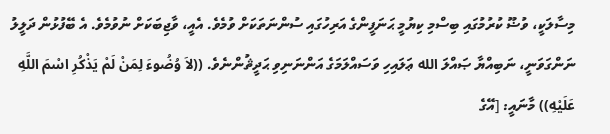މިސާލަކީ، ވުޟޫ ކުރުމުގައި ބިސްމި ކިޔުމީ ޙަނަފީންގެ އަރިހުގައި ސުންނަތަކަށް ވުމެވެ. އެއީ، ވާޖިބަކަށް ނުވުމެވެ. އެ ބޭފުޅުން ދަލީލު ނަންގަވަނީ، ނަބިއްޔާ ޞައްލަ الله ޢަލައިހި ވަސައްލަމަގެ އަންނަނިވި ޙަދީޘުންނެވެ. ((لاَ وُضُوءَ لِمَنْ لَمْ يَذْكُرِ اسْمَ اللَّهِ عَلَيْهِ)) މާނައީ: [އޭގެ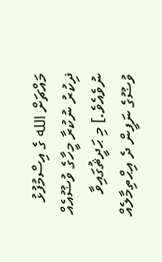މައްޗަށް الله ގެ އިސްމުފުޅު ޛިކުރު ނުކުރާ މީހާގެ ވުޟޫއެއް ނުވެއެވެ.] މި ޙަދީޘުގައިވާ ވުޟޫގެ ނަފީން ދެ އިޙްތިމާލެއް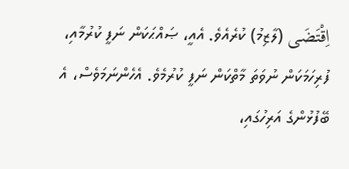اِقْتَضَى (ލާޒިމު) ކުރެއެވެ. އެއީ، ޞައްޙަކަން ނަފީ ކުރުމާއި، ފުރިހަމަކަން ނުވަތަ މާތްކަން ނަފީ ކުރުމެވެ. އެހެންނަމަވެސް، އެ ބޭފުޅުންގެ އަރިހުގައި،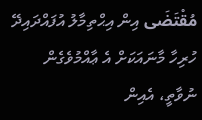مُقْتَضَى އިން އިޙްތިމާލު އުފައްދައިދޭ ހުރިހާ މާނައަކަށް އެ ޢާއްމުވެގެން ނުވާތީ، އެއިން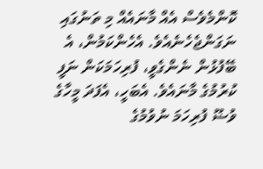ކޮންމެވެސް އެއް މާނައެއް މި ތަނުގައި ނަގަންޖެހެނެއެވެ. އެހެންކަމުން، އެ ބޭފުޅުން ނެންގެވީ، ފުރިހަމަކަން ނަފީ ކުރުމުގެ މާނައެވެ. އެބަހީ، އެފަދަ މީހާގެ ވުޟޫ ފުރިހަމަ ނުވުމުގެ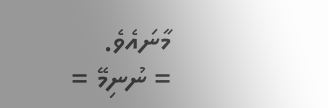މާނައެވެ.
= ނުނިމޭ =